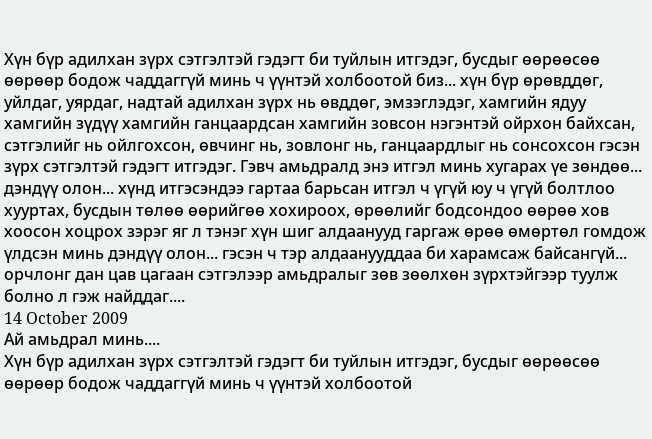Хүн бүр адилхан зүрх сэтгэлтэй гэдэгт би туйлын итгэдэг, бусдыг өөрөөсөө өөрөөр бодож чаддаггүй минь ч үүнтэй холбоотой биз... хүн бүр өрөвддөг, уйлдаг, уярдаг, надтай адилхан зүрх нь өвддөг, эмзэглэдэг, хамгийн ядуу хамгийн зүдүү хамгийн ганцаардсан хамгийн зовсон нэгэнтэй ойрхон байхсан, сэтгэлийг нь ойлгохсон, өвчинг нь, зовлонг нь, ганцаардлыг нь сонсохсон гэсэн зүрх сэтгэлтэй гэдэгт итгэдэг. Гэвч амьдралд энэ итгэл минь хугарах үе зөндөө... дэндүү олон... хүнд итгэсэндээ гартаа барьсан итгэл ч үгүй юу ч үгүй болтлоо хууртах, бусдын төлөө өөрийгөө хохироох, өрөөлийг бодсондоо өөрөө хов хоосон хоцрох зэрэг яг л тэнэг хүн шиг алдаанууд гаргаж өрөө өмөртөл гомдож үлдсэн минь дэндүү олон... гэсэн ч тэр алдаанууддаа би харамсаж байсангүй... орчлонг дан цав цагаан сэтгэлээр амьдралыг зөв зөөлхөн зүрхтэйгээр туулж болно л гэж найддаг....
14 October 2009
Ай амьдрал минь....
Хүн бүр адилхан зүрх сэтгэлтэй гэдэгт би туйлын итгэдэг, бусдыг өөрөөсөө өөрөөр бодож чаддаггүй минь ч үүнтэй холбоотой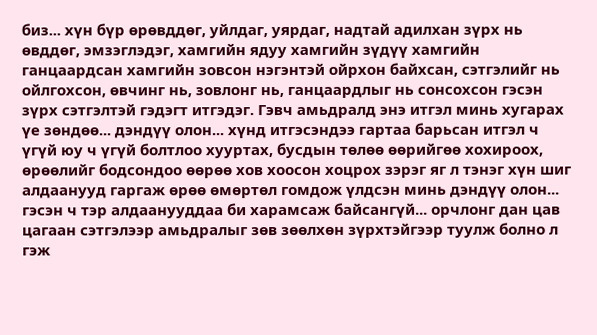биз... хүн бүр өрөвддөг, уйлдаг, уярдаг, надтай адилхан зүрх нь өвддөг, эмзэглэдэг, хамгийн ядуу хамгийн зүдүү хамгийн ганцаардсан хамгийн зовсон нэгэнтэй ойрхон байхсан, сэтгэлийг нь ойлгохсон, өвчинг нь, зовлонг нь, ганцаардлыг нь сонсохсон гэсэн зүрх сэтгэлтэй гэдэгт итгэдэг. Гэвч амьдралд энэ итгэл минь хугарах үе зөндөө... дэндүү олон... хүнд итгэсэндээ гартаа барьсан итгэл ч үгүй юу ч үгүй болтлоо хууртах, бусдын төлөө өөрийгөө хохироох, өрөөлийг бодсондоо өөрөө хов хоосон хоцрох зэрэг яг л тэнэг хүн шиг алдаанууд гаргаж өрөө өмөртөл гомдож үлдсэн минь дэндүү олон... гэсэн ч тэр алдаанууддаа би харамсаж байсангүй... орчлонг дан цав цагаан сэтгэлээр амьдралыг зөв зөөлхөн зүрхтэйгээр туулж болно л гэж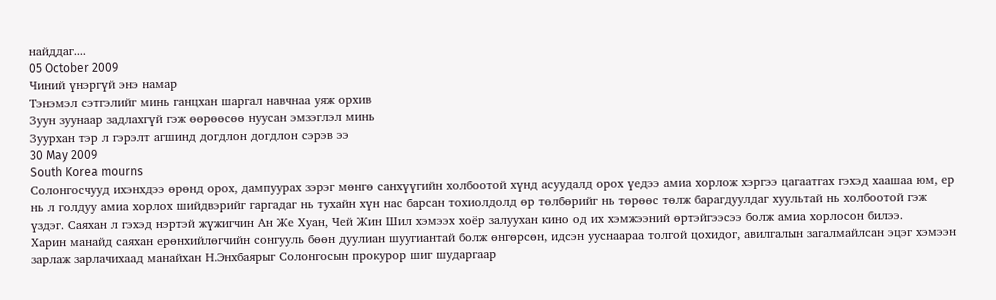найддаг....
05 October 2009
Чиний үнэргүй энэ намар
Тэнэмэл сэтгэлийг минь ганцхан шаргал навчнаа уяж орхив
Зуун зуунаар задлахгүй гэж өөрөөсөө нуусан эмзэглэл минь
Зуурхан тэр л гэрэлт агшинд догдлон догдлон сэрэв ээ
30 May 2009
South Korea mourns
Солонгосчууд ихэнхдээ өрөнд орох, дампуурах зэрэг мөнгө санхүүгийн холбоотой хүнд асуудалд орох үедээ амиа хорлож хэргээ цагаатгах гэхэд хаашаа юм, ер нь л голдуу амиа хорлох шийдвэрийг гаргадаг нь тухайн хүн нас барсан тохиолдолд өр төлбөрийг нь төрөөс төлж барагдуулдаг хуультай нь холбоотой гэж үздэг. Саяхан л гэхэд нэртэй жүжигчин Ан Же Хуан, Чей Жин Шил хэмээх хоёр залуухан кино од их хэмжээний өртэйгээсээ болж амиа хорлосон билээ.
Харин манайд саяхан ерөнхийлөгчийн сонгууль бөөн дуулиан шуугиантай болж өнгөрсөн, идсэн ууснаараа толгой цохидог, авилгалын загалмайлсан эцэг хэмээн зарлаж зарлачихаад манайхан Н.Энхбаярыг Солонгосын прокурор шиг шударгаар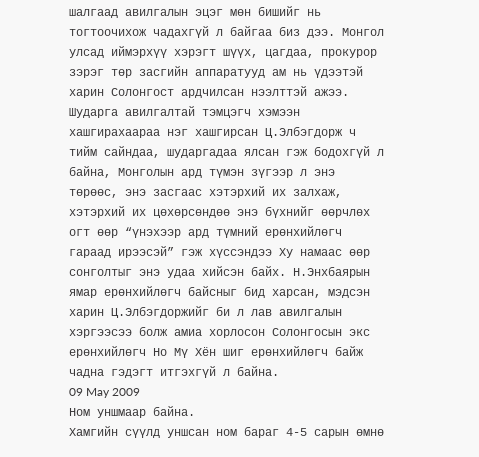шалгаад авилгалын эцэг мөн бишийг нь тогтоочихож чадахгүй л байгаа биз дээ. Монгол улсад иймэрхүү хэрэгт шүүх, цагдаа, прокурор зэрэг төр засгийн аппаратууд ам нь үдээтэй харин Солонгост ардчилсан нээлттэй ажээ. Шударга авилгалтай тэмцэгч хэмээн хашгирахаараа нэг хашгирсан Ц.Элбэгдорж ч тийм сайндаа, шударгадаа ялсан гэж бодохгүй л байна, Монголын ард түмэн зүгээр л энэ төрөөс, энэ засгаас хэтэрхий их залхаж, хэтэрхий их цөхөрсөндөө энэ бүхнийг өөрчлөх огт өөр “үнэхээр ард түмний ерөнхийлөгч гараад ирээсэй” гэж хүссэндээ Ху намаас өөр сонголтыг энэ удаа хийсэн байх. Н.Энхбаярын ямар ерөнхийлөгч байсныг бид харсан, мэдсэн харин Ц.Элбэгдоржийг би л лав авилгалын хэргээсээ болж амиа хорлосон Солонгосын экс ерөнхийлөгч Но Мү Хён шиг ерөнхийлөгч байж чадна гэдэгт итгэхгүй л байна.
09 May 2009
Ном уншмаар байна.
Хамгийн сүүлд уншсан ном бараг 4-5 сарын өмнө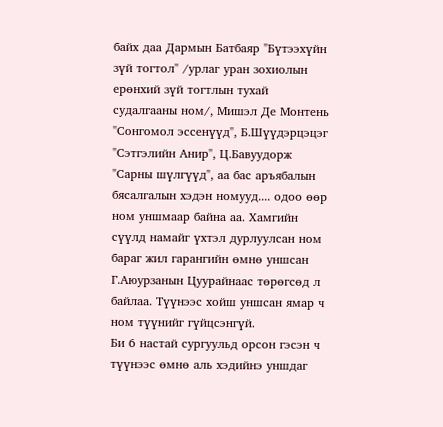байх даа Дармын Батбаяр "Бүтээхүйн зүй тогтол" /урлаг уран зохиолын ерөнхий зүй тогтлын тухай судалгааны ном/, Мишэл Де Монтень "Сонгомол эссенүүд", Б.Шүүдэрцэцэг "Сэтгэлийн Анир", Ц.Бавуудорж "Сарны шүлгүүд", аа бас аръябалын бясалгалын хэдэн номууд.... одоо өөр ном уншмаар байна аа. Хамгийн сүүлд намайг үхтэл дурлуулсан ном бараг жил гарангийн өмнө уншсан Г.Аюурзанын Цуурайнаас төрөгсөд л байлаа. Түүнээс хойш уншсан ямар ч ном түүнийг гүйцсэнгүй.
Би 6 настай сургуульд орсон гэсэн ч түүнээс өмнө аль хэдийнэ уншдаг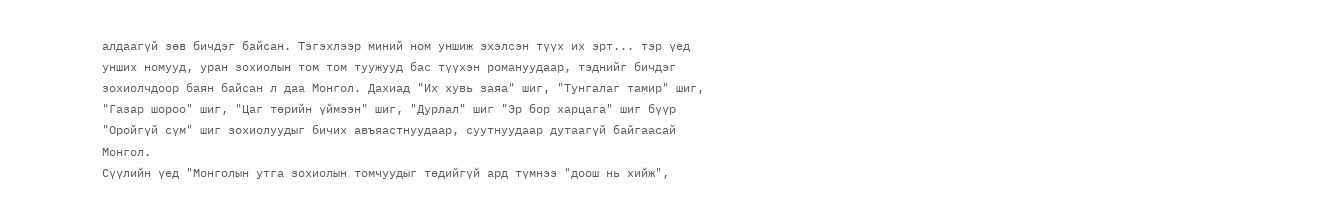алдаагүй зөв бичдэг байсан. Тэгэхлээр миний ном уншиж эхэлсэн түүх их эрт... тэр үед унших номууд, уран зохиолын том том туужууд бас түүхэн романуудаар, тэднийг бичдэг зохиолчдоор баян байсан л даа Монгол. Дахиад "Их хувь заяа" шиг, "Тунгалаг тамир" шиг, "Газар шороо" шиг, "Цаг төрийн үймээн" шиг, "Дурлал" шиг "Эр бор харцага" шиг бүүр "Оройгүй сүм" шиг зохиолуудыг бичих авъяастнуудаар, суутнуудаар дутаaгүй байгаасай Монгол.
Сүүлийн үед "Монголын утга зохиолын томчуудыг төдийгүй ард түмнээ "доош нь хийж",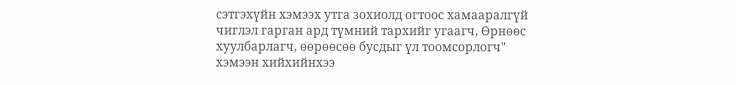сэтгэхүйн хэмээх утга зохиолд огтоос хамааралгүй чиглэл гарган ард түмний тархийг угаагч, Өрнөөс хуулбарлагч, өөрөөсөө бусдыг үл тоомсорлогч" хэмээн хийхийнхээ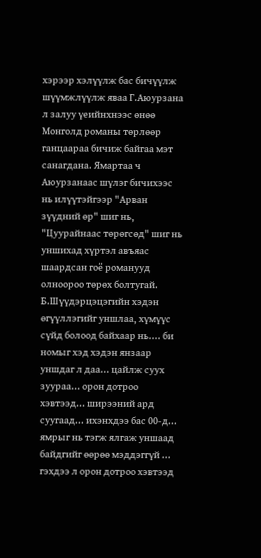хэрээр хэлүүлж бас бичүүлж шүүмжлүүлж яваа Г.Аюурзана л залуу үеийнхнээс өнөө Монголд романы төрлөөр ганцаараа бичиж байгаа мэт санагдана. Ямартаа ч Аюурзанаас шүлэг бичихээс нь илүүтэйгээр "Арван зүүдний өр" шиг нь, "Цуурайнаас төрөгсөд" шиг нь уншихад хүртэл авъяас шаардсан гоё романууд олноороо төрөх болтугай. Б.Шүүдэрцэцэгийн хэдэн өгүүллэгийг уншлаа, хүмүүс сүйд болоод байхаар нь.... би номыг хэд хэдэн янзаар уншдаг л даа... цайлж суух зуураа... орон дотроо хэвтээд... ширээний ард суугаад... ихэнхдээ бас 00-д... ямрыг нь тэгж ялгаж уншаад байдгийг өөрөө мэддэггүй ... гэхдээ л орон дотроо хэвтээд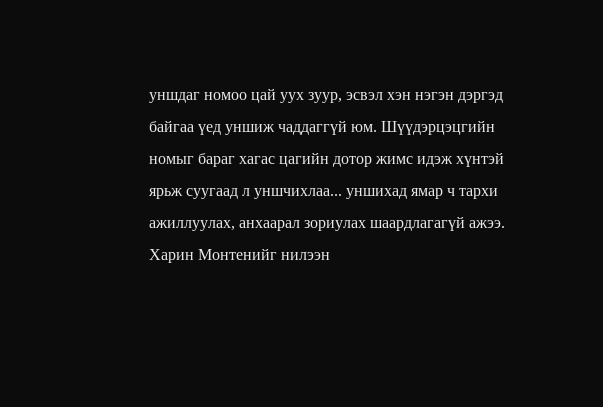уншдаг номоо цай уух зуур, эсвэл хэн нэгэн дэргэд байгаа үед уншиж чаддаггүй юм. Шүүдэрцэцгийн номыг бараг хагас цагийн дотор жимс идэж хүнтэй ярьж суугаад л уншчихлаа... уншихад ямар ч тархи ажиллуулах, анхаарал зориулах шаардлагагүй ажээ. Харин Монтенийг нилээн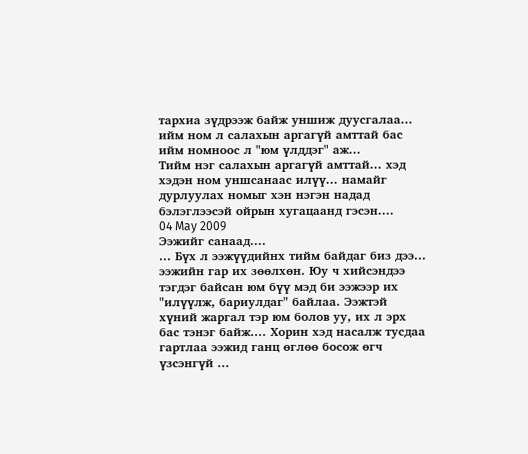тархиа зүдрээж байж уншиж дуусгалаа... ийм ном л салахын аргагүй амттай бас ийм номноос л "юм үлддэг" аж...
Тийм нэг салахын аргагүй амттай... хэд хэдэн ном уншсанаас илүү... намайг дурлуулах номыг хэн нэгэн надад бэлэглээсэй ойрын хугацаанд гэсэн....
04 May 2009
Ээжийг санаад....
... Бүх л ээжүүдийнх тийм байдаг биз дээ... ээжийн гар их зөөлхөн. Юу ч хийсэндээ тэгдэг байсан юм бүү мэд би ээжээр их "илүүлж, бариулдаг" байлаа. Ээжтэй хүний жаргал тэр юм болов уу, их л эрх бас тэнэг байж.... Хорин хэд насалж тусдаа гартлаа ээжид ганц өглөө босож өгч үзсэнгүй ...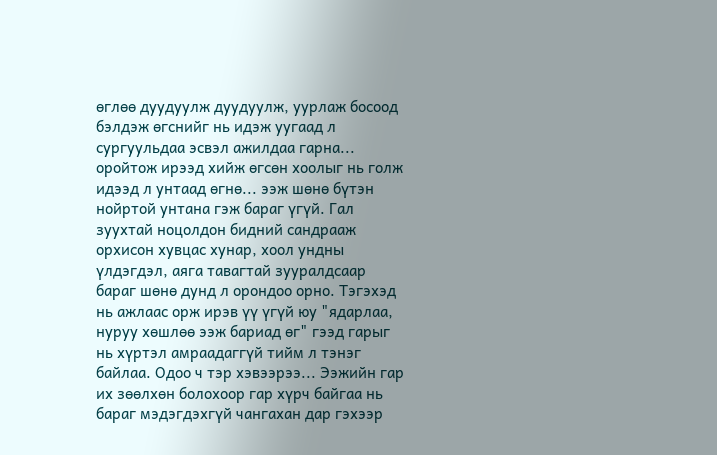өглөө дуудуулж дуудуулж, уурлаж босоод бэлдэж өгснийг нь идэж уугаад л сургуульдаа эсвэл ажилдаа гарна... оройтож ирээд хийж өгсөн хоолыг нь голж идээд л унтаад өгнө... ээж шөнө бүтэн нойртой унтана гэж бараг үгүй. Гал зуухтай ноцолдон бидний сандрааж орхисон хувцас хунар, хоол ундны үлдэгдэл, аяга тавагтай зууралдсаар бараг шөнө дунд л орондоо орно. Тэгэхэд нь ажлаас орж ирэв үү үгүй юу "ядарлаа, нуруу хөшлөө ээж бариад өг" гээд гарыг нь хүртэл амраадаггүй тийм л тэнэг байлаа. Одоо ч тэр хэвээрээ... Ээжийн гар их зөөлхөн болохоор гар хүрч байгаа нь бараг мэдэгдэхгүй чангахан дар гэхээр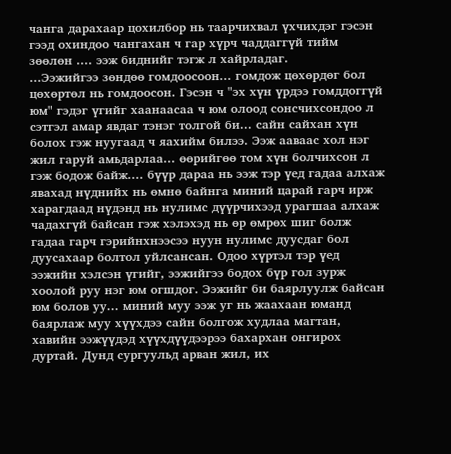чанга дарахаар цохилбор нь таарчихвал үхчихдэг гэсэн гээд охиндоо чангахан ч гар хүрч чаддаггүй тийм зөөлөн .... ээж биднийг тэгж л хайрладаг.
...Ээжийгээ зөндөө гомдоосоон... гомдож цөхөрдөг бол цөхөртөл нь гомдоосон. Гэсэн ч "эх хүн үрдээ гомддоггүй юм" гэдэг үгийг хаанаасаа ч юм олоод сонсчихсондоо л сэтгэл амар явдаг тэнэг толгой би... сайн сайхан хүн болох гэж нуугаад ч яахийм билээ. Ээж ааваас хол нэг жил гаруй амьдарлаа... өөрийгөө том хүн болчихсон л гэж бодож байж.... бүүр дараа нь ээж тэр үед гадаа алхаж явахад нүднийх нь өмнө байнга миний царай гарч ирж харагдаад нүдэнд нь нулимс дүүрчихээд урагшаа алхаж чадахгүй байсан гэж хэлэхэд нь өр өмрөх шиг болж гадаа гарч гэрийнхнээсээ нуун нулимс дуусдаг бол дуусахаар болтол уйлсансан. Одоо хүртэл тэр үед ээжийн хэлсэн үгийг, ээжийгээ бодох бүр гол зурж хоолой руу нэг юм огшдог. Ээжийг би баярлуулж байсан юм болов уу... миний муу ээж уг нь жаахаан юманд баярлаж муу хүүхдээ сайн болгож худлаа магтан, хавийн ээжүүдэд хүүхдүүдээрээ бахархан онгирох дуртай. Дунд сургуульд арван жил, их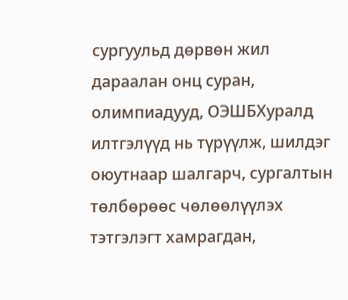сургуульд дөрвөн жил дараалан онц суран, олимпиадууд, ОЭШБХуралд илтгэлүүд нь түрүүлж, шилдэг оюутнаар шалгарч, сургалтын төлбөрөөс чөлөөлүүлэх тэтгэлэгт хамрагдан,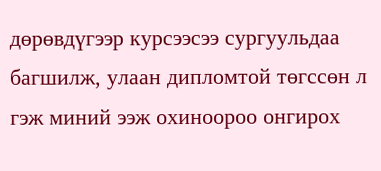дөрөвдүгээр курсээсээ сургуульдаа багшилж, улаан дипломтой төгссөн л гэж миний ээж охиноороо онгирох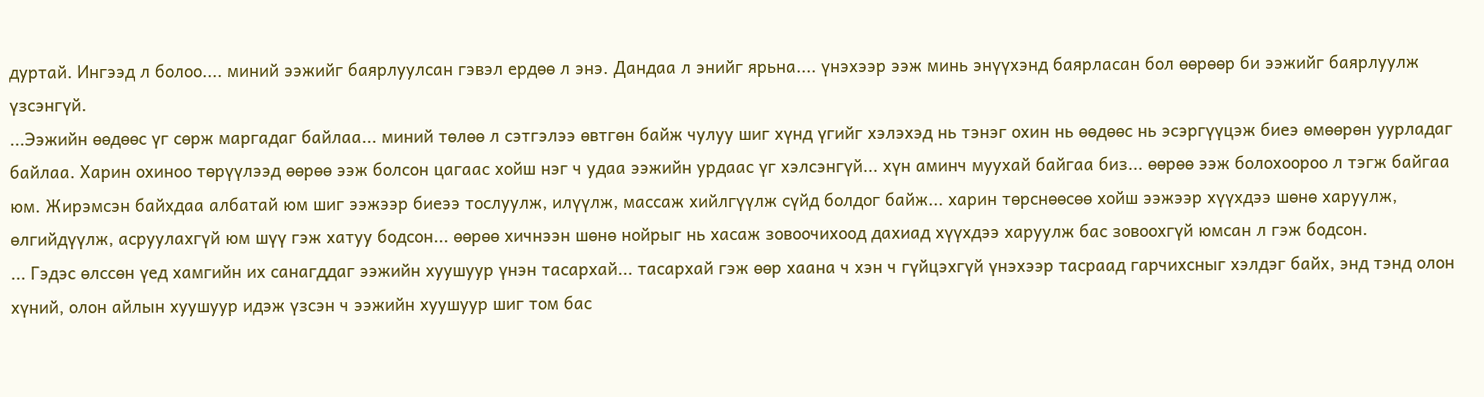дуртай. Ингээд л болоо.... миний ээжийг баярлуулсан гэвэл ердөө л энэ. Дандаа л энийг ярьна.... үнэхээр ээж минь энүүхэнд баярласан бол өөрөөр би ээжийг баярлуулж үзсэнгүй.
...Ээжийн өөдөөс үг сөрж маргадаг байлаа... миний төлөө л сэтгэлээ өвтгөн байж чулуу шиг хүнд үгийг хэлэхэд нь тэнэг охин нь өөдөөс нь эсэргүүцэж биеэ өмөөрөн уурладаг байлаа. Харин охиноо төрүүлээд өөрөө ээж болсон цагаас хойш нэг ч удаа ээжийн урдаас үг хэлсэнгүй... хүн аминч муухай байгаа биз... өөрөө ээж болохоороо л тэгж байгаа юм. Жирэмсэн байхдаа албатай юм шиг ээжээр биеээ тослуулж, илүүлж, массаж хийлгүүлж сүйд болдог байж... харин төрснөөсөө хойш ээжээр хүүхдээ шөнө харуулж, өлгийдүүлж, асруулахгүй юм шүү гэж хатуу бодсон... өөрөө хичнээн шөнө нойрыг нь хасаж зовоочихоод дахиад хүүхдээ харуулж бас зовоохгүй юмсан л гэж бодсон.
... Гэдэс өлссөн үед хамгийн их санагддаг ээжийн хуушуур үнэн тасархай... тасархай гэж өөр хаана ч хэн ч гүйцэхгүй үнэхээр тасраад гарчихсныг хэлдэг байх, энд тэнд олон хүний, олон айлын хуушуур идэж үзсэн ч ээжийн хуушуур шиг том бас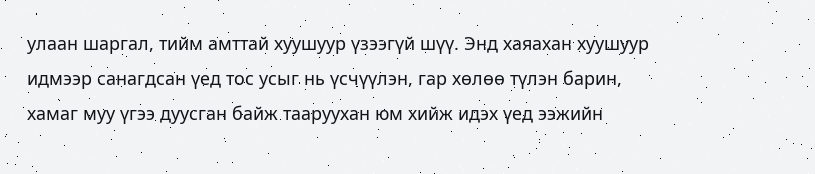улаан шаргал, тийм амттай хуушуур үзээгүй шүү. Энд хаяахан хуушуур идмээр санагдсан үед тос усыг нь үсчүүлэн, гар хөлөө түлэн барин, хамаг муу үгээ дуусган байж тааруухан юм хийж идэх үед ээжийн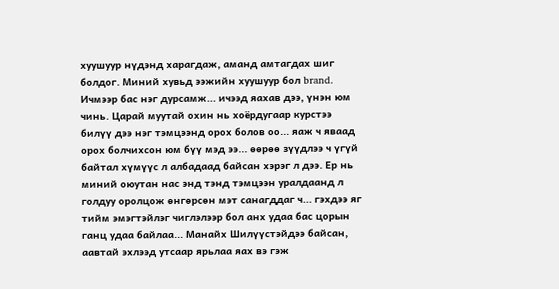хуушуур нүдэнд харагдаж, аманд амтагдах шиг болдог. Миний хувьд ээжийн хуушуур бол brand.
Ичмээр бас нэг дурсамж... ичээд яахав дээ, үнэн юм чинь. Царай муутай охин нь хоёрдугаар курстээ билүү дээ нэг тэмцээнд орох болов оо... яаж ч яваад орох болчихсон юм бүү мэд ээ... өөрөө зүүдлээ ч үгүй байтал хүмүүс л албадаад байсан хэрэг л дээ. Ер нь миний оюутан нас энд тэнд тэмцээн уралдаанд л голдуу оролцож өнгөрсөн мэт санагддаг ч... гэхдээ яг тийм эмэгтэйлэг чиглэлээр бол анх удаа бас цорын ганц удаа байлаа... Манайх Шилүүстэйдээ байсан, аавтай эхлээд утсаар ярьлаа яах вэ гэж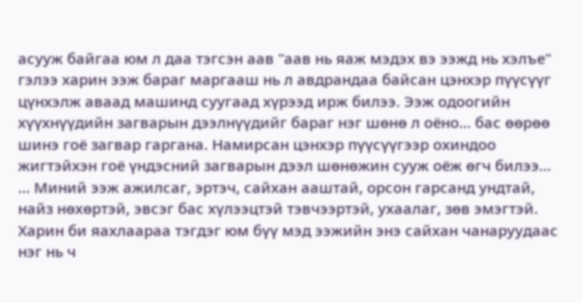асууж байгаа юм л даа тэгсэн аав "аав нь яaж мэдэх вэ ээжд нь хэлъе" гэлээ харин ээж бараг маргааш нь л авдрандаа байсан цэнхэр пүүсүүг цүнхэлж аваад машинд суугаад хүрээд ирж билээ. Ээж одоогийн хүүхнүүдийн загварын дээлнүүдийг бараг нэг шөнө л оёно... бас өөрөө шинэ гоё загвар гаргана. Намирсан цэнхэр пүүсүүгээр охиндоо жигтэйхэн гоё үндэсний загварын дээл шөнөжин сууж оёж өгч билээ...
... Миний ээж ажилсаг, эртэч, сайхан ааштай, орсон гарсанд ундтай, найз нөхөртэй, эвсэг бас хүлээцтэй тэвчээртэй, ухаалаг, зөв эмэгтэй. Харин би яахлаараа тэгдэг юм бүү мэд ээжийн энэ сайхан чанаруудаас нэг нь ч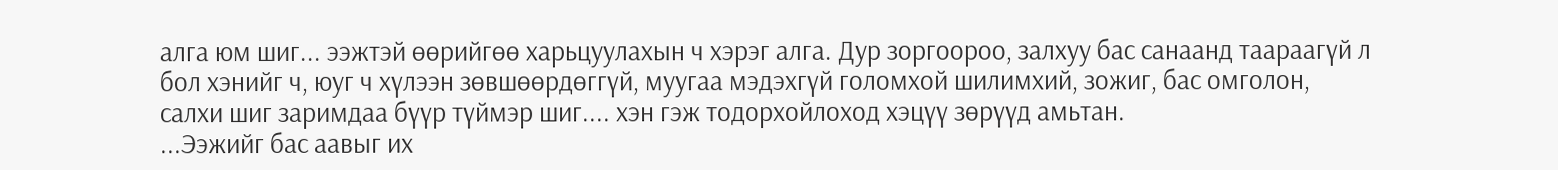алга юм шиг... ээжтэй өөрийгөө харьцуулахын ч хэрэг алга. Дур зоргоороо, залхуу бас санаанд таараагүй л бол хэнийг ч, юуг ч хүлээн зөвшөөрдөггүй, муугаа мэдэхгүй голомхой шилимхий, зожиг, бас омголон, салхи шиг заримдаа бүүр түймэр шиг.... хэн гэж тодорхойлоход хэцүү зөрүүд амьтан.
...Ээжийг бас аавыг их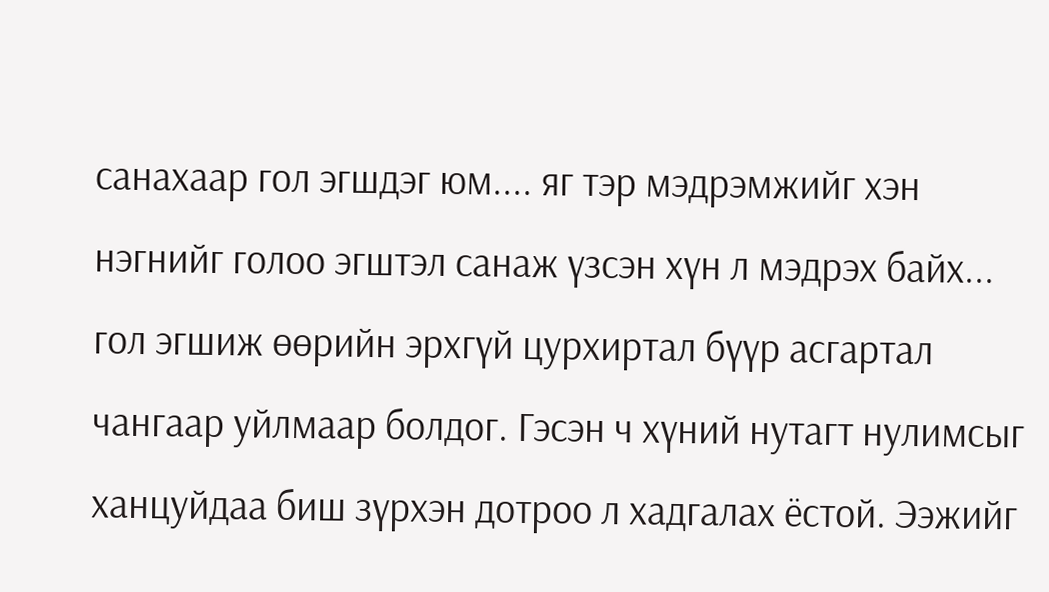санахаар гол эгшдэг юм.... яг тэр мэдрэмжийг хэн нэгнийг голоо эгштэл санаж үзсэн хүн л мэдрэх байх... гол эгшиж өөрийн эрхгүй цурхиртал бүүр асгартал чангаар уйлмаар болдог. Гэсэн ч хүний нутагт нулимсыг ханцуйдаа биш зүрхэн дотроо л хадгалах ёстой. Ээжийг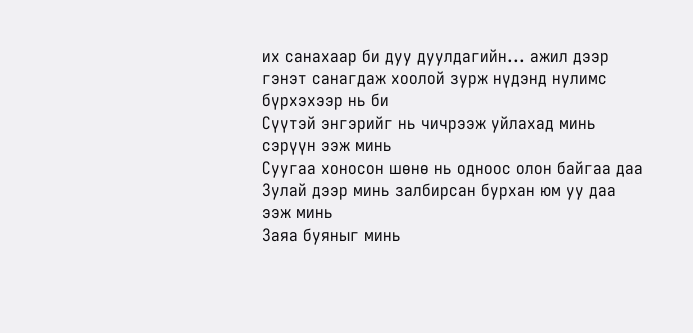их санахаар би дуу дуулдагийн... ажил дээр гэнэт санагдаж хоолой зурж нүдэнд нулимс бүрхэхээр нь би
Сүүтэй энгэрийг нь чичрээж уйлахад минь сэрүүн ээж минь
Суугаа хоносон шөнө нь одноос олон байгаа даа
Зулай дээр минь залбирсан бурхан юм уу даа ээж минь
Заяа буяныг минь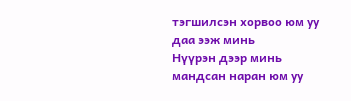тэгшилсэн хорвоо юм уу даа ээж минь
Нүүрэн дээр минь мандсан наран юм уу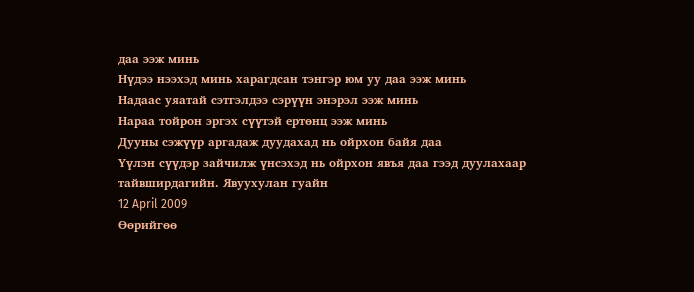даа ээж минь
Нүдээ нээхэд минь харагдсан тэнгэр юм уу даа ээж минь
Надаас уяатай сэтгэлдээ сэрүүн энэрэл ээж минь
Нараа тойрон эргэх сүүтэй ертөнц ээж минь
Дууны сэжүүр аргадаж дуудахад нь ойрхон байя даа
Үүлэн сүүдэр зайчилж үнсэхэд нь ойрхон явъя даа гээд дуулахаар тайвширдагийн. Явуухулан гуайн
12 April 2009
Өөрийгөө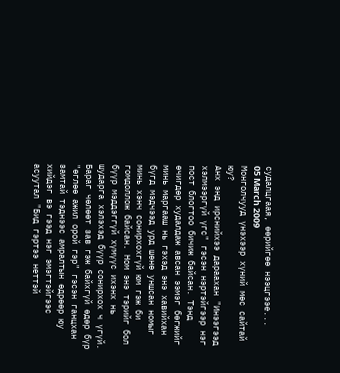судалцгаая, өөрийгөө нээцгээе...
05 March 2009
Монголчууд үнэхээр хүний мөс сайтай юу?
Анх энд ирснийхээ дараахан "Инээгээд хэлмээргүй үгс" гэсэн нэртэйгээр нэг пост блогтоо бичиж байсан. Тэнд өчигдөр худалдаж авсан ээмэг бөгжийг минь маргааш нь гэхэд энэ хавийхан бүгд мэдчээд урд шөнө уншсан номыг минь хэнч сонирхохгүй юм гэж би гомдоллож байсан. Ном энэ тэрийг бол бүүр мэддэггүй хүмүүс ихэнх нь шударга хэлэхэд бүүр сонирхох ч үгүй. Бараг чөлөөт зав гэж байхгүй өдөр бүр "өглөө ажил орой гэр" гэсэн ганцхан замтай тэднээс амралтын өдрөөр юу хийдэг вэ гээд нэг эмэгтэйгээс асуутал "Бид гэртээ неттэй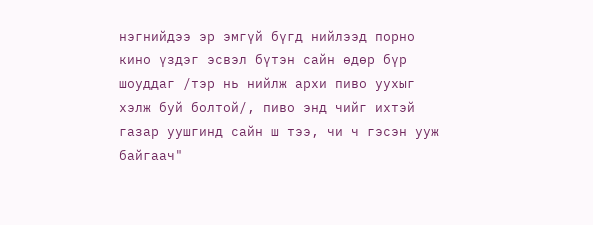нэгнийдээ эр эмгүй бүгд нийлээд порно кино үздэг эсвэл бүтэн сайн өдөр бүр шоуддаг /тэр нь нийлж архи пиво уухыг хэлж буй болтой/, пиво энд чийг ихтэй газар уушгинд сайн ш тээ, чи ч гэсэн ууж байгаач"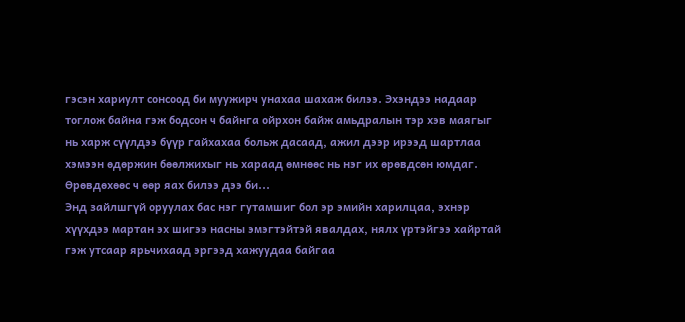гэсэн хариулт сонсоод би муужирч унахаа шахаж билээ. Эхэндээ надаар тоглож байна гэж бодсон ч байнга ойрхон байж амьдралын тэр хэв маягыг нь харж сүүлдээ бүүр гайхахаа больж дасаад, ажил дээр ирээд шартлаа хэмээн өдөржин бөөлжихыг нь хараад өмнөөс нь нэг их өрөвдсөн юмдаг. Өрөвдөхөөс ч өөр яах билээ дээ би...
Энд зайлшгүй оруулах бас нэг гутамшиг бол эр эмийн харилцаа, эхнэр хүүхдээ мартан эх шигээ насны эмэгтэйтэй явалдах, нялх үртэйгээ хайртай гэж утсаар ярьчихаад эргээд хажуудаа байгаа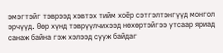эмэгтэйг тэврээд хэвтэх тийм хоёр сэтгэлтэнгүүд монгол эрчүүд. Өөр хүнд тэврүүлчихээд нөхөртэйгээ утсаар яриад санаж байна гэж хэлээд сууж байдаг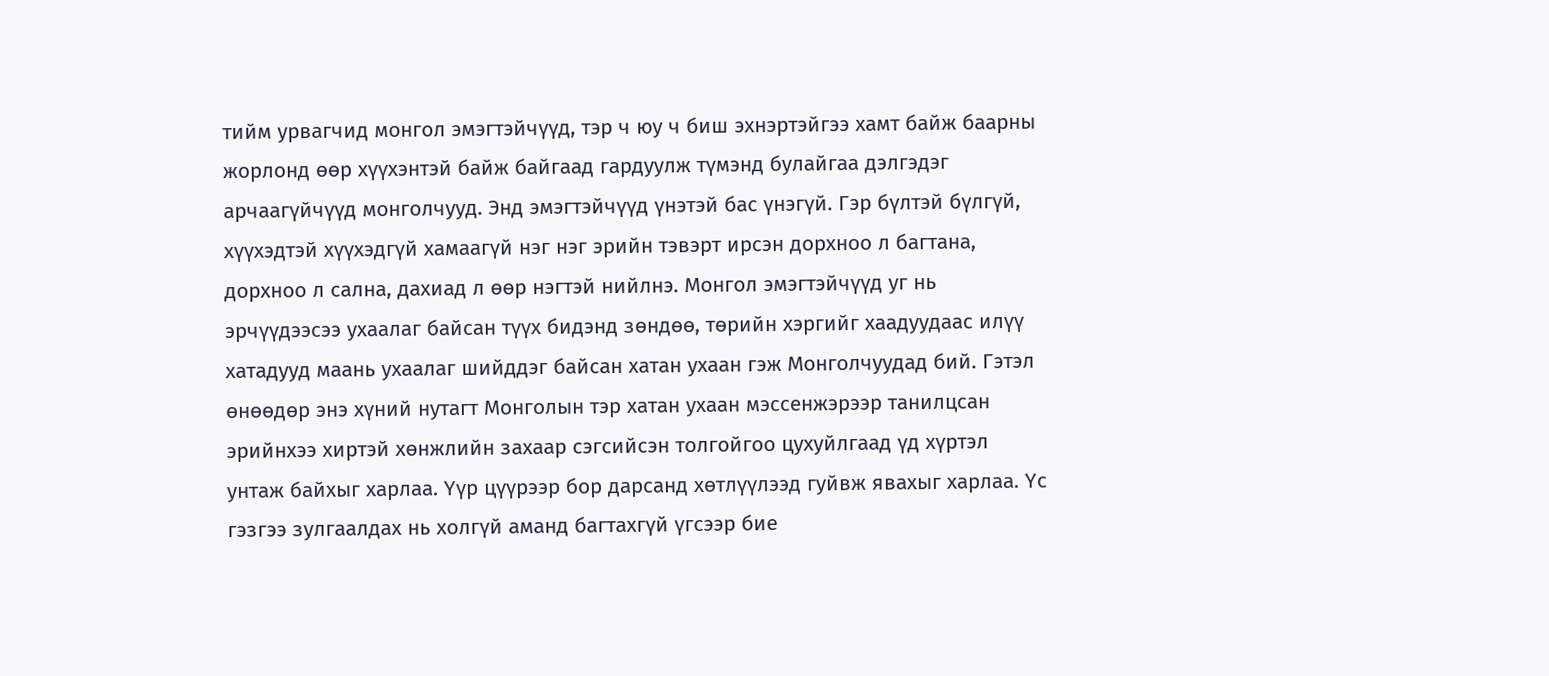тийм урвагчид монгол эмэгтэйчүүд, тэр ч юу ч биш эхнэртэйгээ хамт байж баарны жорлонд өөр хүүхэнтэй байж байгаад гардуулж түмэнд булайгаа дэлгэдэг арчаагүйчүүд монголчууд. Энд эмэгтэйчүүд үнэтэй бас үнэгүй. Гэр бүлтэй бүлгүй, хүүхэдтэй хүүхэдгүй хамаагүй нэг нэг эрийн тэвэрт ирсэн дорхноо л багтана, дорхноо л сална, дахиад л өөр нэгтэй нийлнэ. Монгол эмэгтэйчүүд уг нь эрчүүдээсээ ухаалаг байсан түүх бидэнд зөндөө, төрийн хэргийг хаадуудаас илүү хатадууд маань ухаалаг шийддэг байсан хатан ухаан гэж Монголчуудад бий. Гэтэл өнөөдөр энэ хүний нутагт Монголын тэр хатан ухаан мэссенжэрээр танилцсан эрийнхээ хиртэй хөнжлийн захаар сэгсийсэн толгойгоо цухуйлгаад үд хүртэл унтаж байхыг харлаа. Үүр цүүрээр бор дарсанд хөтлүүлээд гуйвж явахыг харлаа. Үс гэзгээ зулгаалдах нь холгүй аманд багтахгүй үгсээр бие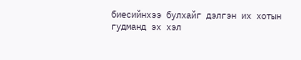биесийнхээ булхайг дэлгэн их хотын гудманд эх хэл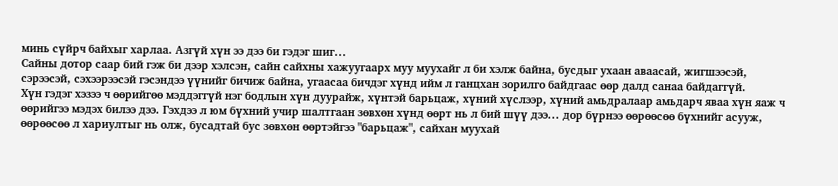минь сүйрч байхыг харлаа. Азгүй хүн ээ дээ би гэдэг шиг...
Сайны дотор саар бий гэж би дээр хэлсэн, сайн сайхны хажуугаарх муу муухайг л би хэлж байна, бусдыг ухаан аваасай, жигшээсэй, сэрээсэй, сэхээрээсэй гэсэндээ үүнийг бичиж байна, угаасаа бичдэг хүнд ийм л ганцхан зорилго байдгаас өөр далд санаа байдаггүй.
Хүн гэдэг хэзээ ч өөрийгөө мэддэггүй нэг бодлын хүн дуурайж, хүнтэй барьцаж, хүний хүслээр, хүний амьдралаар амьдарч яваа хүн яаж ч өөрийгээ мэдэх билээ дээ. Гэхдээ л юм бүхний учир шалтгаан зөвхөн хүнд өөрт нь л бий шүү дээ... дор бүрнээ өөрөөсөө бүхнийг асууж, өөрөөсөө л хариултыг нь олж, бусадтай бус зөвхөн өөртэйгээ "барьцаж", сайхан муухай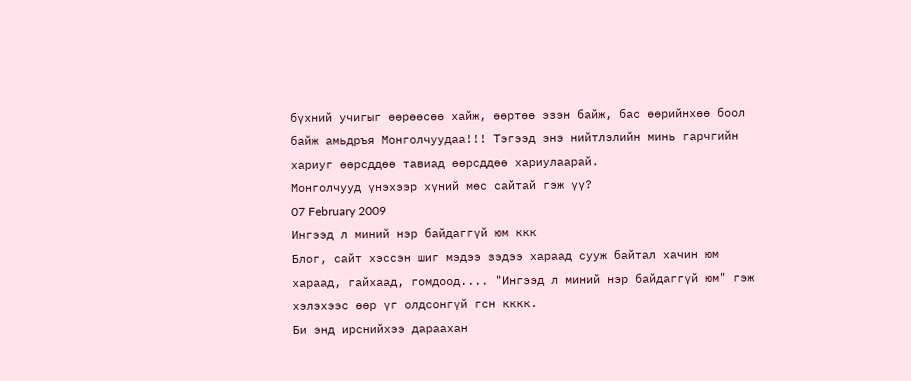бүхний учигыг өөрөөсөө хайж, өөртөө эзэн байж, бас өөрийнхөө боол байж амьдръя Монголчуудаа!!! Тэгээд энэ нийтлэлийн минь гарчгийн хариуг өөрсддөө тавиад өөрсддөө хариулаарай.
Монголчууд үнэхээр хүний мөс сайтай гэж үү?
07 February 2009
Ингээд л миний нэр байдаггүй юм ккк
Блог, сайт хэссэн шиг мэдээ зэдээ хараад сууж байтал хачин юм хараад, гайхаад, гомдоод.... "Ингээд л миний нэр байдаггүй юм" гэж хэлэхээс өөр үг олдсонгүй гсн кккк.
Би энд ирснийхээ дараахан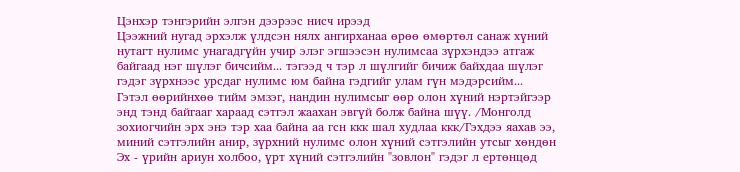Цэнхэр тэнгэрийн элгэн дээрээс нисч ирээд
Цээжний нугад эрхэлж үлдсэн нялх ангирханаа өрөө өмөртөл санаж хүний нутагт нулимс унагадгүйн учир элэг эгшээсэн нулимсаа зүрхэндээ атгаж байгаад нэг шүлэг бичсийм... тэгээд ч тэр л шүлгийг бичиж байхдаа шүлэг гэдэг зүрхнээс урсдаг нулимс юм байна гэдгийг улам гүн мэдэрсийм...
Гэтэл өөрийнхөө тийм эмзэг, нандин нулимсыг өөр олон хүний нэртэйгээр энд тэнд байгааг хараад сэтгэл жаахан эвгүй болж байна шүү. /Монголд зохиогчийн эрх энэ тэр хаа байна аа гсн ккк шал худлаа ккк/Гэхдээ яахав ээ, миний сэтгэлийн анир, зүрхний нулимс олон хүний сэтгэлийн утсыг хөндөн Эх - үрийн ариун холбоо, үрт хүний сэтгэлийн "зовлон" гэдэг л ертөнцөд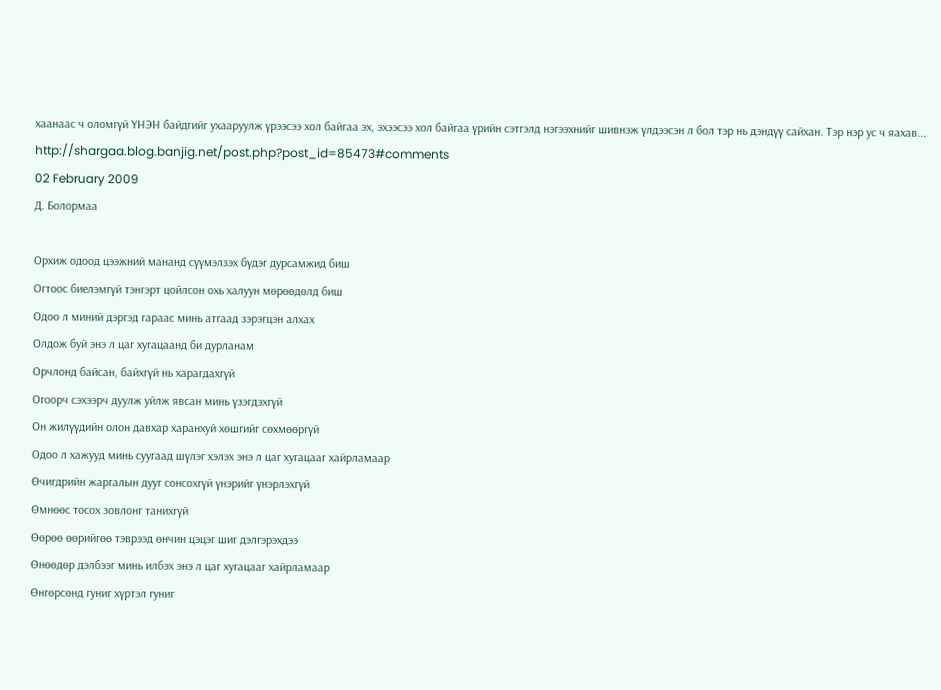хаанаас ч оломгүй ҮНЭН байдгийг ухааруулж үрээсээ хол байгаа эх, эхээсээ хол байгаа үрийн сэтгэлд нэгээхнийг шивнэж үлдээсэн л бол тэр нь дэндүү сайхан. Тэр нэр ус ч яахав...
http://shargaa.blog.banjig.net/post.php?post_id=85473#comments
02 February 2009
Д. Болормаа

Орхиж одоод цээжний мананд сүүмэлзэх бүдэг дурсамжид биш
Огтоос биелэмгүй тэнгэрт цойлсон охь халуун мөрөөдөлд биш
Одоо л миний дэргэд гараас минь атгаад зэрэгцэн алхах
Олдож буй энэ л цаг хугацаанд би дурланам
Орчлонд байсан, байхгүй нь харагдахгүй
Огоорч сэхээрч дуулж уйлж явсан минь үзэгдэхгүй
Он жилүүдийн олон давхар харанхуй хөшгийг сөхмөөргүй
Одоо л хажууд минь суугаад шүлэг хэлэх энэ л цаг хугацааг хайрламаар
Өчигдрийн жаргалын дууг сонсохгүй үнэрийг үнэрлэхгүй
Өмнөөс тосох зовлонг танихгүй
Өөрөө өөрийгөө тэврээд өнчин цэцэг шиг дэлгэрэхдээ
Өнөөдөр дэлбээг минь илбэх энэ л цаг хугацааг хайрламаар
Өнгөрсөнд гуниг хүртэл гуниг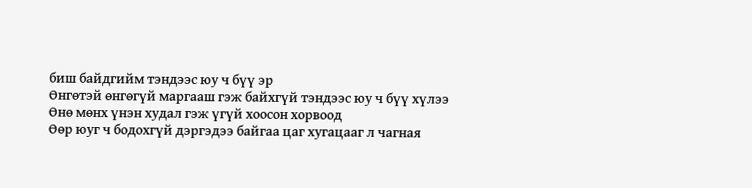биш байдгийм тэндээс юу ч бүү эр
Өнгөтэй өнгөгүй маргааш гэж байхгүй тэндээс юу ч бүү хүлээ
Өнө мөнх үнэн худал гэж үгүй хоосон хорвоод
Өөр юуг ч бодохгүй дэргэдээ байгаа цаг хугацааг л чагная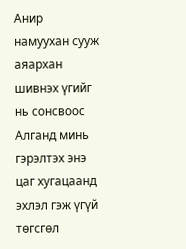Анир намуухан сууж аяархан шивнэх үгийг нь сонсвоос
Алганд минь гэрэлтэх энэ цаг хугацаанд эхлэл гэж үгүй төгсгөл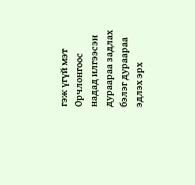гэж үгүй мэт
Орчлонгоос надад илгээсэн дураараа задлах бэлэг дураараа эдлэх эрх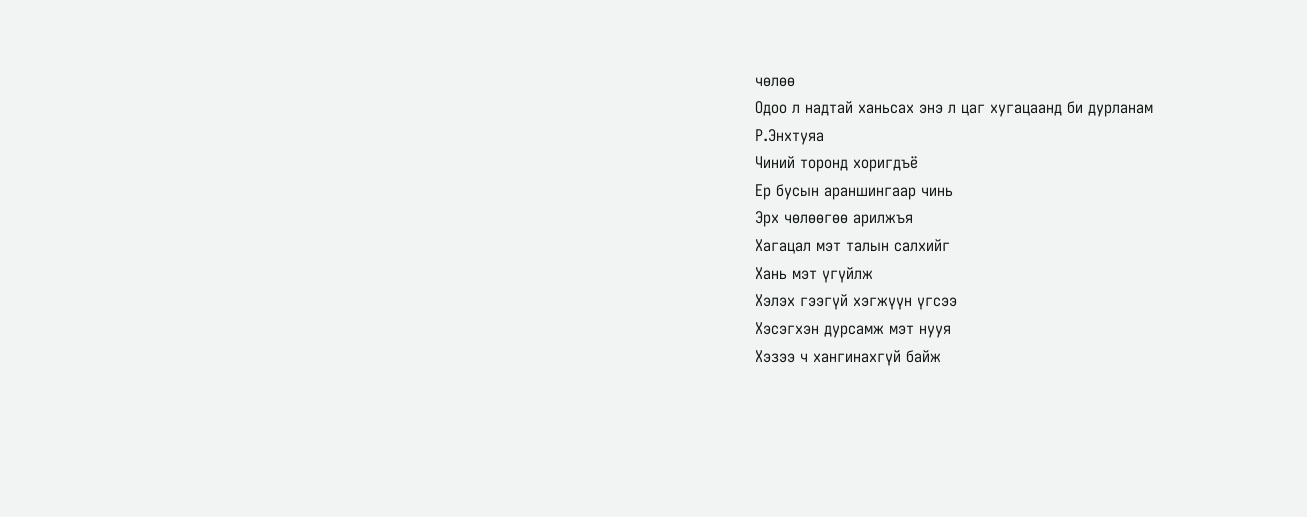чөлөө
Одоо л надтай ханьсах энэ л цаг хугацаанд би дурланам
Р.Энхтуяа
Чиний торонд хоригдъё
Ер бусын араншингаар чинь
Эрх чөлөөгөө арилжъя
Хагацал мэт талын салхийг
Хань мэт үгүйлж
Хэлэх гээгүй хэгжүүн үгсээ
Хэсэгхэн дурсамж мэт нууя
Хэзээ ч хангинахгүй байж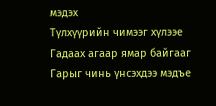мэдэх
Түлхүүрийн чимээг хүлээе
Гадаах агаар ямар байгааг
Гарыг чинь үнсэхдээ мэдъе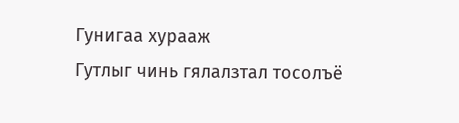Гунигаа хурааж
Гутлыг чинь гялалзтал тосолъё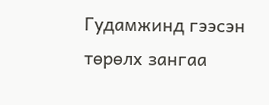Гудамжинд гээсэн төрөлх зангаа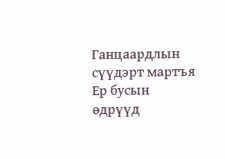Ганцаардлын сүүдэрт мартъя
Ер бусын өдрүүд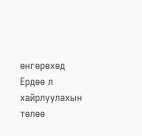өнгөрөхөд
Ердөө л хайрлуулахын төлөө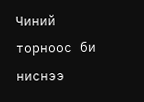Чиний торноос би ниснээ